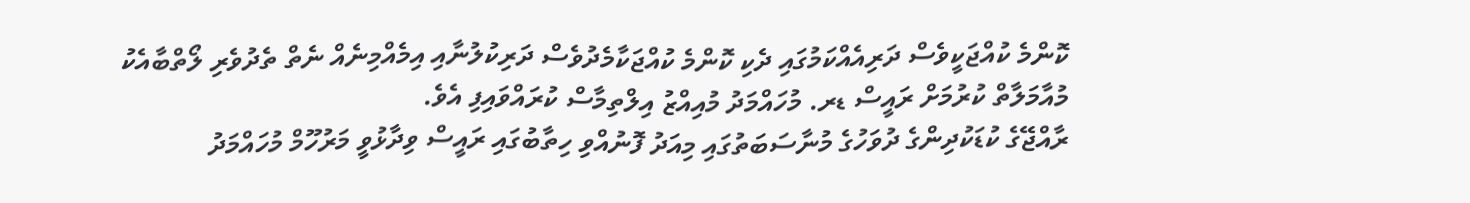ކޮންމެ ކުއްޖަކީވެސް ދަރިއެއްކަމުގައި ދެކި ކޮންމެ ކުއްޖަކާމެދުވެސް ދަރިކުލުނާއި އިމެއްމިނެއް ނެތް ތެދުވެރި ލޯތްބާއެކު މުއާމަލާތް ކުރުމަށް ރައީސް ޑރ. މުހައްމަދު މުއިއްޒު އިލްތިމާސް ކުރައްވައިފި އެވެ.
ރާއްޖޭގެ ކުޑަކުދިންގެ ދުވަހުގެ މުނާސަބަތުގައި މިއަދު ފޮނުއްވި ހިތާބުގައި ރައީސް ވިދާޅުވީ މަރުހޫމް މުހައްމަދު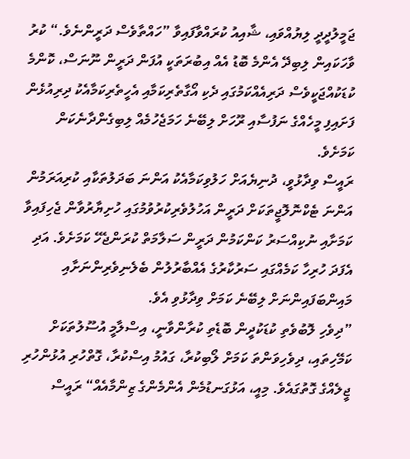ޖަމީލުދީދީ ލިޔުއްވައި، ޝާއިއު ކުރައްވާފައިވާ ”ހައްތާވެސް ދަރީންނެވެ.“ ކުރު ވާހަކައިން ލިބިދޭ އެންމެ ބޮޑު އެއް އިބުރަތަކީ އުފަން ދަރީން ނޫނަސް، ކޮންމެ ކުޑަކުއްޖަކީވެސް ދަރިއެއްކަމުގައި ދެކި އޯގާތެރިކަމާއި އެހީތެރިކަމާއެކު ދިރިއުޅެން ފަށައިފި މީހެއްގެ ނަފުސާއި ރޫހަށް ލިބޭނެ ހަމަޖެހުމެއް ލިބިގެންދާނެކަން ކަމަށެވެ.
ރައީސް ވިދާޅުވީ، ދުނިޔެއަށް ހަލުވިކަމާއެކު އަންނަ ބަދަލުތަކާއި ކުރިއަރަމުން އަންނަ ޓެކްނޮލޮޖީތަކަށް ދަރީން އަހުލުވެރިކުރުވުމުގައި ހުށިޔާރުވާން ޖެހިފައިވާ ކަމަށާއި ނުކިއްސަރު ކަންކަމުން ދަރީން ސަލާމަތް ކުރަންޖެހޭ ކަމަށެވެ. އަދި އެފަދަ ހުރިހާ ކަމެއްގައި ސަރުކާރުގެ އެއްބާރުލުން ބެލެނިވެރިންނަށާއި މައިންބަފައިންނަށް ލިބޭނެ ކަމަށް ވިދާޅުވި އެވެ.
”ދިވެހި ލޮބުވެތި ކުޑަކުދީން ބޮޑެތި ކުރާންވާނީ، އިސްލާމީ އުސޫލުތަކަށް ކަމޭހިތައި، ދިވެހިވަންތަ ކަމަށް ލޯބިކުރާ، ގައުމު އިސްކުރާ، ގޮތްހުރި އުޅުންހުރި ޖީލެއްގެ ގޮތުގައެވެ. މިއީ، އަޅުގަނޑުމެން އެންމެންގެ ޒިންމާއެއް“ ރައީސް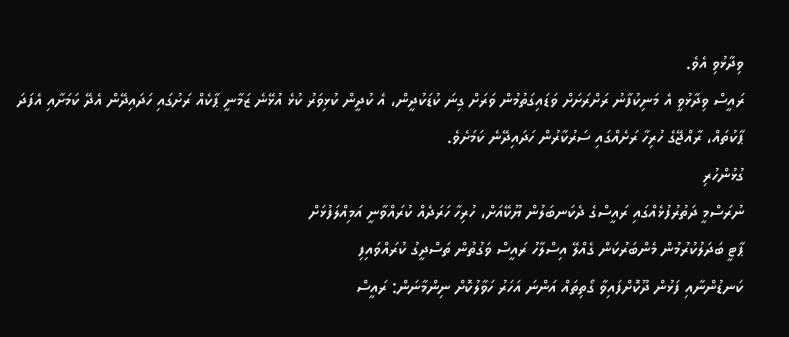ވިދާޅުވި އެވެ.
ރައީސް ވިދާޅުވީ އެ މަނިކުފާނު ރަށްރަށަށް ވަޑައިގަތުމުން ވަރަށް ގިނަ ކުޑަކުދީން، އެ ކުދީން ކުޅިވަރު ކުޅެ އުޅޭނެ ޒަމާނީ ޕާކެއް ރަށުގައި ހަދައިދޭން އެދޭ ކަމަށާއި އެފަދަ ޕާކުތައް، ރާއްޖޭގެ ހުރިހާ ރަށެއްގައި ސަރުކާރުން ހަދައިދޭނެ ކަމަށެވެ.
ގުޅުންހުރި
ނުރަސްމީ ދަތުރުފުޅެއްގައި ރައީސްގެ ދެކަނބަލުން ޔޫކޭއަށް، ހުރިހާ ހަރަދެއް ކުރައްވާނީ އަމިއްލަފުޅަށް
ޕާޓީ ބަދަލުކުރުމުން މެންބަރުކަން ގެއްލޭ އިސްލާހު ރައީސް ވަގުތުން ތަސްދީގު ކުރައްވައިފި
ކަނޑުންނާއި ފަޅުން ދޫކޮށްފައިވާ ގޯތިތައް އަންނަ އަހަރު ހަވާލުކޮށް ނިންމާނަން: ރައީސް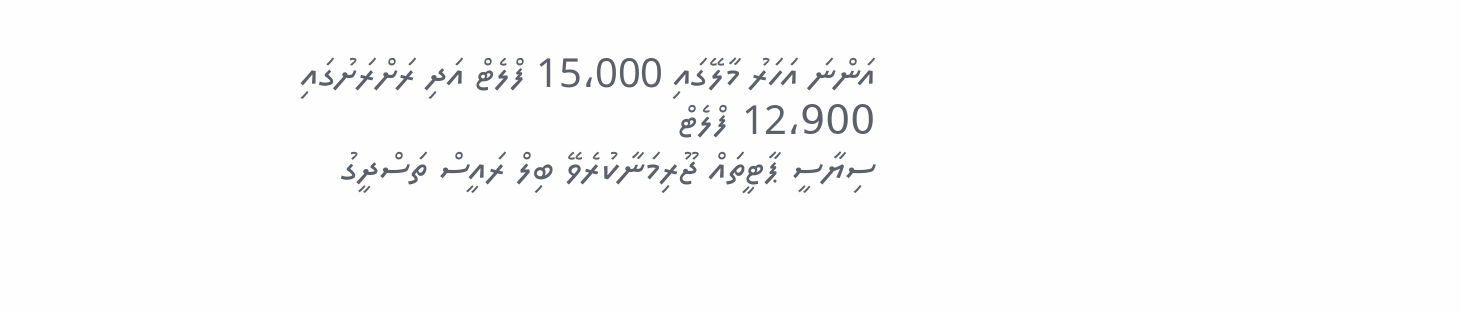އަންނަ އަހަރު މާލޭގައި 15،000 ފްލެޓް އަދި ރަށްރަށުގައި 12،900 ފްލެޓް
ސިޔާސީ ޕާޓީތައް ޖޫރިމަނާކުރެވޭ ބިލް ރައީސް ތަސްދީގު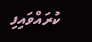ކުރައްވައިފި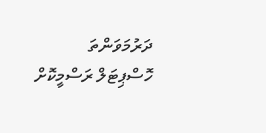ދަރުމަވަންތަ ހޮސްޕިޓަލް ރަސްމީކޮށް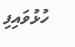ހުޅުވައިފި